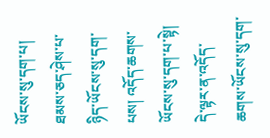ཡོངས་སུ་དག་པ། ཐམས་ཅད་ཤེས་པ་ཉིད་ཡོངས་སུ་དག་པས། འདོད་ཆགས་ཡོངས་སུ་དག་པ་སྟེ། དེ་ལྟར་ན་འདོད་ཆགས་ཡོངས་སུ་དག་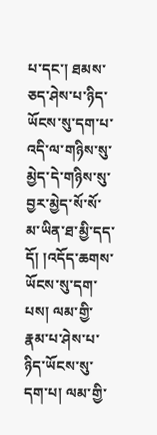པ་དང་། ཐམས་ཅད་ཤེས་པ་ཉིད་ཡོངས་སུ་དག་པ་འདི་ལ་གཉིས་སུ་མྱེད་དེ་གཉིས་སུ་བྱར་མྱེད་སོ་སོ་མ་ཡིན་ཐ་མྱི་དད་དོ། །འདོད་ཆགས་ཡོངས་སུ་དག་པས། ལམ་གྱི་རྣམ་པ་ཤེས་པ་ཉིད་ཡོངས་སུ་དག་པ། ལམ་གྱི་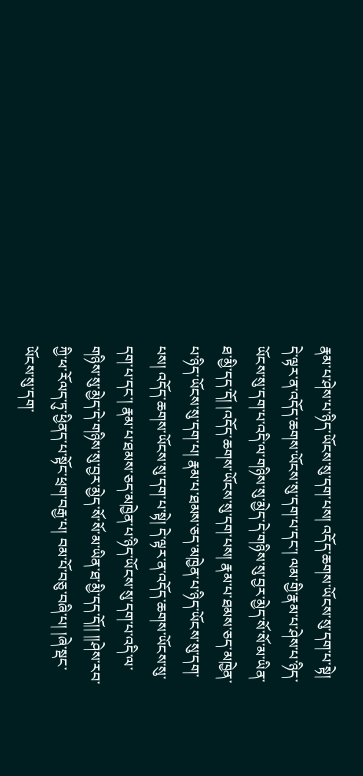རྣམ་པ་ཤེས་པ་ཉིད་ཡོངས་སུ་དག་པས། འདོད་ཆགས་ཡོངས་སུ་དག་པ་སྟེ། དེ་ལྟར་ན་འདོད་ཆགས་ཡོངས་སུ་དག་པ་དང་། ལམ་གྱི་རྣམ་པ་ཤེས་པ་ཉིད་ཡོངས་སུ་དག་པ་འདི་ལ་གཉིས་སུ་མྱེད་དེ་གཉིས་སུ་བྱར་མྱེད་སོ་སོ་མ་ཡིན་ཐ་མྱི་དད་དོ། །འདོད་ཆགས་ཡོངས་སུ་དག་པས། རྣམ་པ་ཐམས་ཅད་མཁྱེན་པ་ཉིད་ཡོངས་སུ་དག་པ། རྣམ་པ་ཐམས་ཅད་མཁྱེན་པ་ཉིད་ཡོངས་སུ་དག་པས། འདོད་ཆགས་ཡོངས་སུ་དག་པ་སྟེ། དེ་ལྟར་ན་འདོད་ཆགས་ཡོངས་སུ་དག་པ་དང་། རྣམ་པ་ཐམས་ཅད་མཁྱེན་པ་ཉིད་ཡོངས་སུ་དག་པ་འདི་ལ་གཉིས་སུ་མྱེད་དེ་གཉིས་སུ་བྱར་མྱེད་སོ་སོ་མ་ཡིན་ཐ་མྱི་དད་དོ།། །།ཤེས་རབ་ཀྱི་ཕ་རོལད་ཏུ་ཕྱིནད་པ་སྟོང་ཕྲག་བརྒྱ་པ། བམ་པོ་བཅུ་བཞི་པ། །ཞེ་སྡང་ཡོངས་སུ་དག་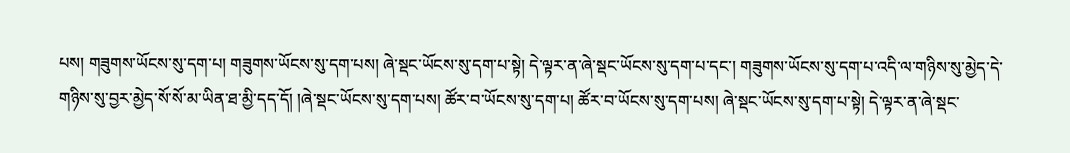པས། གཟུགས་ཡོངས་སུ་དག་པ། གཟུགས་ཡོངས་སུ་དག་པས། ཞེ་སྡང་ཡོངས་སུ་དག་པ་སྟེ། དེ་ལྟར་ན་ཞེ་སྡང་ཡོངས་སུ་དག་པ་དང་། གཟུགས་ཡོངས་སུ་དག་པ་འདི་ལ་གཉིས་སུ་མྱེད་དེ་གཉིས་སུ་བྱར་མྱེད་སོ་སོ་མ་ཡིན་ཐ་མྱི་དད་དོ། །ཞེ་སྡང་ཡོངས་སུ་དག་པས། ཚོར་བ་ཡོངས་སུ་དག་པ། ཚོར་བ་ཡོངས་སུ་དག་པས། ཞེ་སྡང་ཡོངས་སུ་དག་པ་སྟེ། དེ་ལྟར་ན་ཞེ་སྡང་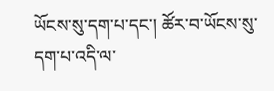ཡོངས་སུ་དག་པ་དང་། ཚོར་བ་ཡོངས་སུ་དག་པ་འདི་ལ་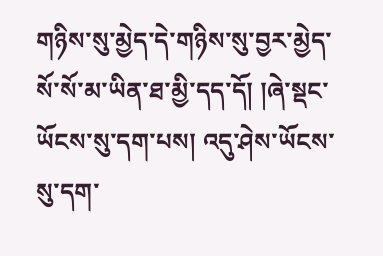གཉིས་སུ་མྱེད་དེ་གཉིས་སུ་བྱར་མྱེད་སོ་སོ་མ་ཡིན་ཐ་མྱི་དད་དོ། །ཞེ་སྡང་ཡོངས་སུ་དག་པས། འདུ་ཤེས་ཡོངས་སུ་དག་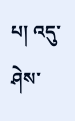པ། འདུ་ཤེས་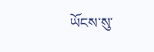ཡོངས་སུ་